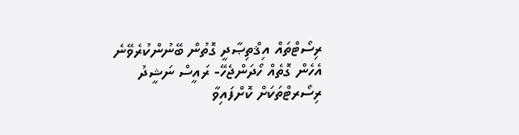ރިސޯޓްތައް އިޤްތިޞާދީ ގޮތުން ބޭނުންކުރެވޭނެ އެހެން ގޮތެއް ހޯދަންޖެހޭ- ރައީސް ނަޝީދު
ރިސޯރޓްތަކަށް ކޮށްފައިވާ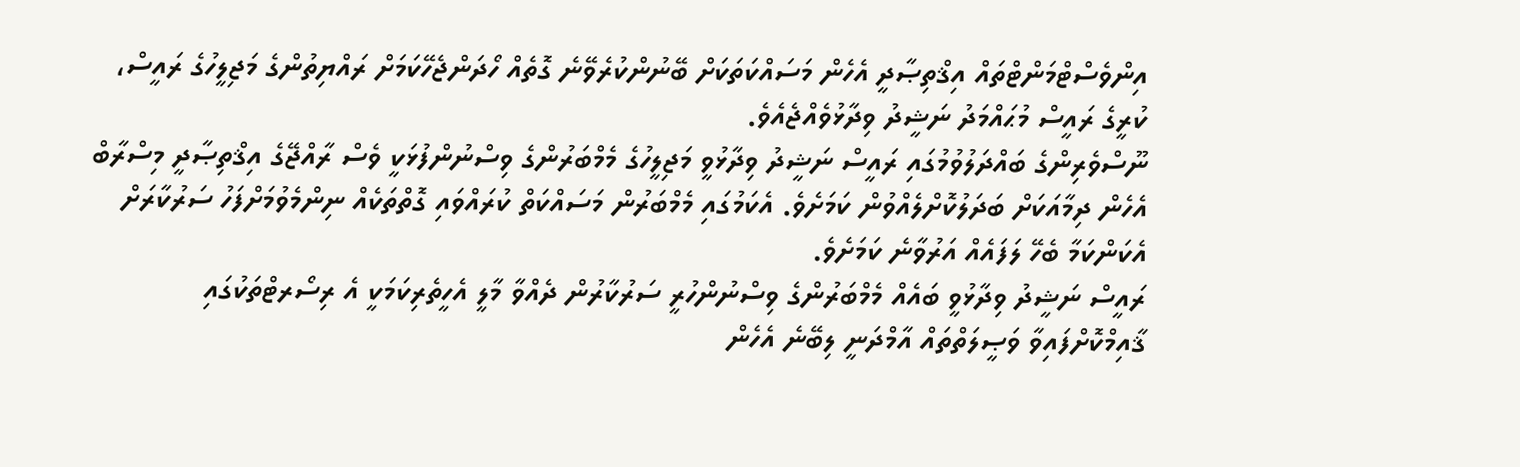އިންވެސްޓްމަންޓްތައް އިޤްތިޞާދީ އެހެން މަސައްކަތަކަށް ބޭނުންކުރެވޭނެ ގޮތެއް ހޯދަންޖެހޭކަމަށް ރައްޔިތުންގެ މަޖިލީހުގެ ރައީސް، ކުރީގެ ރައީސް މުޙައްމަދު ނަޝީދު ވިދާޅުވެއްޖެއެވެ.
ނޫސްވެރިންގެ ބައްދަލުވުމުގައި ރައީސް ނަޝީދު ވިދާޅުވީ މަޖިލީހުގެ މެމްބަރުންގެ ވިސްނުންފުޅަކީ ވެސް ރާއްޖޭގެ އިޤްތިޞާދީ މިސްރާބް އެހެން ދިމާއަކަށް ބަދަލުކޮށްލެއްވުން ކަމަށެވެ. އެކަމުގައި މެމްބަރުން މަސައްކަތް ކުރައްވައި ގޮތްތަކެއް ނިންމެވުމަށްފަހު ސަރުކާރަށް އެކަންކަމާ ބެހޭ ލަފައެއް އަރުވާނެ ކަމަށެވެ.
ރައީސް ނަޝީދު ވިދާޅުވީ ބައެއް މެމްބަރުންގެ ވިސްނުންހުރީ ސަރުކާރުން ދެއްވާ މާލީ އެހީތެރިކަމަކީ އެ ރިސޯރޓްތަކުގައި ޤާއިމްކޮށްފައިވާ ވަޞީލަތްތައް އާމްދަނީ ލިބޭނެ އެހެން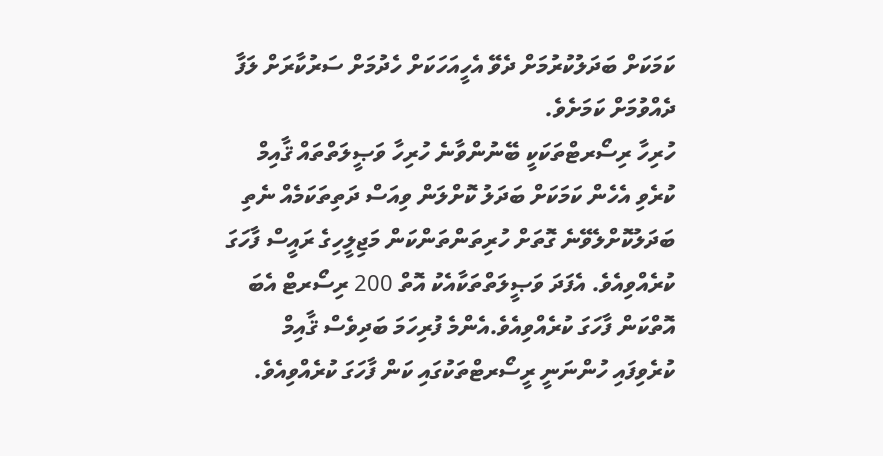ކަމަކަށް ބަދަލުކުރުމަށް ދެވޭ އެހީއަހަކަށް ހެދުމަށް ސަރުކާރަށް ލަފާ ދެއްވުމަށް ކަމަށެވެ.
ހުރިހާ ރިސޯރޓްތަކަކީ ބޭނުންވާނެ ހުރިހާ ވަޞީލަތްތައް ޤާއިމް ކުރެވި އެހެން ކަމަކަށް ބަދަލު ކޮށްލަން ވިއަސް ދަތިތަކަމެއް ނެތި ބަދަލުކޮށްލެވޭނެ ގޮތަށް ހުރިތަންތަންކަން މަޖިލީހިގެ ރައީސް ފާހަގަ ކުރެއްވިއެވެ. އެފަދަ ވަޞީލަތްތަކާއެކު އޮތް 200 ރިސޯރޓް އެބަ އޮތްކަން ފާހަގަ ކުރެއްވިއެވެ.އެންމެ ފުރިހަމަ ބަދިވެސް ޤާއިމް ކުރެވިފައި ހުންނަނީ ރީސޯރޓްތަކުގައި ކަން ފާހަގަ ކުރެއްވިއެވެ.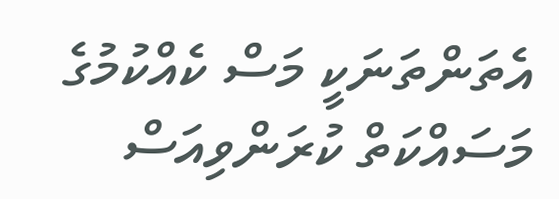އެތަންތަނަކީ މަސް ކެއްކުމުގެ މަސައްކަތް ކުރަންވިއަސް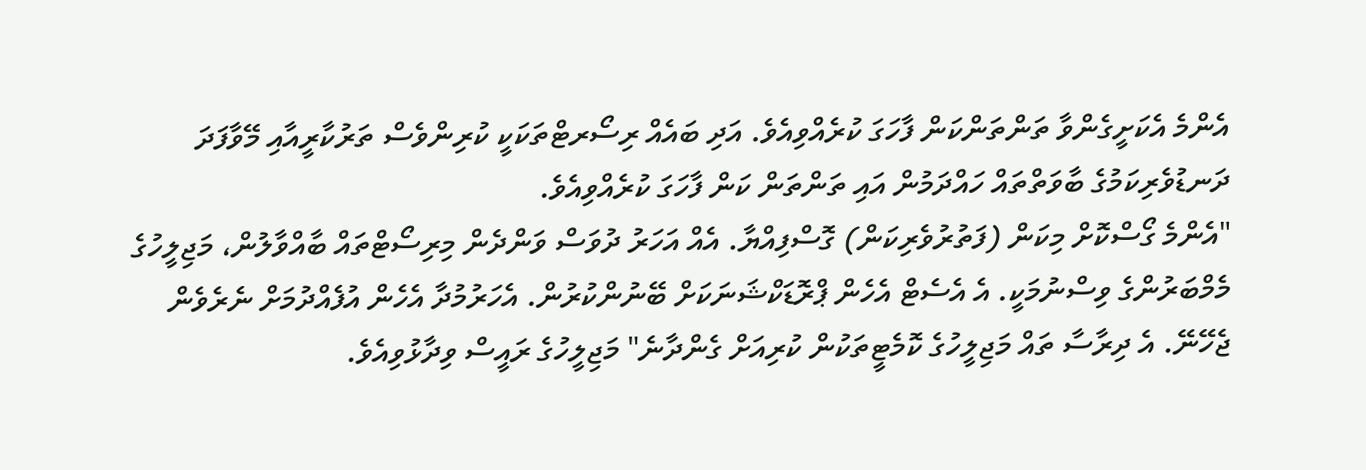އެންމެ އެކަށީގެންވާ ތަންތަންކަން ފާހަގަ ކުރެއްވިއެވެ. އަދި ބައެއް ރިސޯރޓްތަކަކީ ކުރިންވެސް ތަރުކާރީއާއި މޭވާފަދަ ދަނޑުވެރިކަމުގެ ބާވަތްތައް ހައްދަމުން އައި ތަންތަން ކަން ފާހަގަ ކުރެއްވިއެވެ.
"އެންމެ ގޯސްކޮށް މިކަން (ފަތުރުވެރިކަން) ގޮސްފިއްޔާ. އެއް އަހަރު ދުވަސް ވަންދެން މިރިސޯޓްތައް ބާއްވާލުން، މަޖިލީހުގެ މެމްބަރުންގެ ވިސްނުމަކީ. އެ އެސެޓް އެހެން ޕްރޮޑަކްޝަނަކަށް ބޭނުންކުރުން. އެހަރުމުދާ އެހެން އުފެއްދުމަށް ނެރެވެން ޖެހޭނޭ. އެ ދިރާސާ ތައް މަޖިލީހުގެ ކޮމެޓީތަކުން ކުރިއަށް ގެންދާނެ" މަޖިލީހުގެ ރައީސް ވިދާޅުވިއެވެ.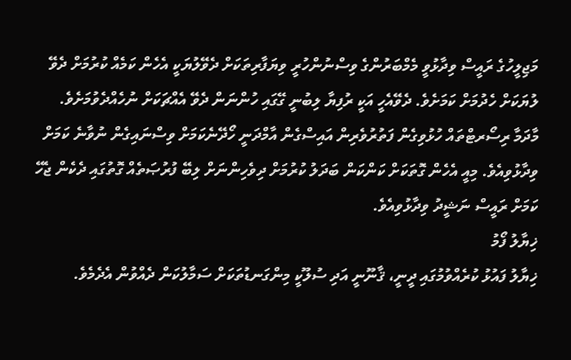މަޖިލީހުގެ ރައީސް ވިދާޅުވީ މެމްބަރުންގެ ވިސްނުންހުރީ ވިޔަފާރިތަކަށް ދެވޭލުޔަކީ އެހެން ކަމެއް ކުރުމަށް ދެވޭ ލުޔަކަށް ހެދުމަށް ކަމަށެވެ. ދެވޭއެހީ އަކީ ރުފިޔާ ލިބުނީ ގޭގައި ހުންނަން ދެވޭ އެއްޗަކަށް ނުހެއްދެވުމަށެވެ.
މާދަމާ ރިސޯރޓްތައް ހުޅުވިގެން ފަތުރުވެރިން އައިސްގެން އާމްދަނީ ހޯދޭނެކަމަށް ވިސްނައިގެން ނުވާނެ ކަމަށް ވިދާޅުވިއެވެ. މިއީ އެހެން ގޮތަކަށް ކަންކަން ބަދަލު ކުރުމަށް ދިވެހިންނަށް ލިބޭ ފުރުޞަތެއް ގޮތުގައި ދެކެން ޖެހޭ ކަމަށް ރައީސް ނަޝީދު ވިދާޅުވިއެވެ.
ޚިޔާލު ފޯމު
ޚިޔާލު ފައުޅު ކުރެއްވުމުގައި ދީނީ، ޤާނޫނީ އަދި ސުލޫކީ މިންގަނޑުތަކަށް ސަމާލުކަން ދެއްވުން އެދެމެވެ.